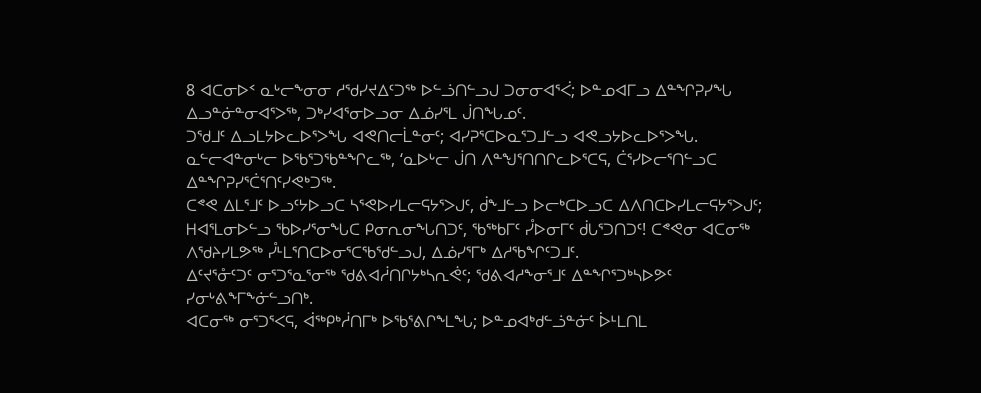8 ᐊᑕᓂᐅᑉ ᓇᒡᓕᖕᓂᓂ ᓱᖁᓯᔪᐃᑦᑐᖅ ᐅᓪᓘᑎᓪᓗᒍ ᑐᓂᓂᐊᕐᐹ; ᐅᓐᓄᐊᒥᓗ ᐃᓐᖏᕈᓯᖓ ᐃᓗᓐᓃᓐᓂᐊᕐᐳᖅ, ᑐᒃᓯᐊᕐᓂᐅᓗᓂ ᐃᓅᓯᕐᒪ ᒎᑎᖓᓄᑦ.
ᑐᖁᒧᑦ ᐃᓗᒪᔭᐅᓚᐅᕐᐳᖓ ᐊᕙᑎᓕᒫᓐᓂᑦ; ᐊᓯᕈᕐᑕᐅᓇᕐᑐᒧᓪᓗ ᐊᕙᓗᔭᐅᓚᐅᕐᐳᖓ.
ᓇᓪᓕᐊᓐᓂᒡᓕ ᐅᖃᕐᑐᖃᓐᖏᓚᖅ, ‘ᓇᐅᒡᓕ ᒎᑎ ᐱᓐᖑᕐᑎᑎᒋᓚᐅᕐᑕᕋ, ᑖᕐᓯᐅᓕᕐᑎᓪᓗᑕ ᐃᓐᖏᕈᓯᕐᑖᕐᑎᑦᓯᕙᒃᑐᖅ.
ᑕᕝᕙ ᐃᒪᕐᒧᑦ ᐅᓗᑦᔭᐅᓗᑕ ᓴᕐᕙᐅᓯᒪᓕᕋᔭᕐᐳᒍᑦ, ᑰᖕᒧᓪᓗ ᐅᓕᒃᑕᐅᓗᑕ ᐃᐱᑎᑕᐅᓯᒪᓕᕋᔭᕐᐳᒍᑦ;
ᕼᐊᕐᒪᓂᐅᓪᓗ ᖃᐅᓯᕐᓂᖓᑕ ᑭᓂᕆᓂᖓᑎᑐᑦ, ᖃᖅᑲᒥᑦ ᓮᐅᓂᒥᑦ ᑰᒐᕐᑐᑎᑐᑦ! ᑕᕝᕙᓂ ᐊᑕᓂᖅ ᐱᖁᔨᓯᒪᕗᖅ ᓮᒻᒪᕐᑎᑕᐅᓂᕐᑕᖃᖁᓪᓗᒍ, ᐃᓅᓯᕐᒥᒃ ᐃᓱᖃᖏᑦᑐᒧᑦ.
ᐃᑦᔪᕐᓁᑦᑐᑦ ᓂᕐᑐᕐᓇᕐᓂᖅ ᖁᕕᐊᓲᑎᒋᔭᒃᓴᕆᕚᑦ; ᖁᕕᐊᓱᖕᓂᕐᒧᑦ ᐃᓐᖏᕐᑐᒃᓴᐅᕗᑦ ᓯᓂᒡᕕᖕᒥᖕᓃᓪᓗᑎᒃ.
ᐊᑕᓂᖅ ᓂᕐᑐᕐᐸᕋ, ᐋᖅᑭᒃᓲᑎᒥᒃ ᐅᖃᕐᕕᒋᖕᒪᖓ; ᐅᓐᓄᐊᒃᑯᓪᓘᓐᓃᑦ ᐆᒻᒪᑎᒪ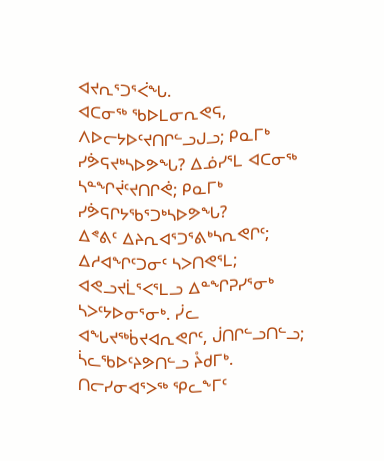ᐊᔪᕆᕐᑐᕐᐹᖓ.
ᐊᑕᓂᖅ ᖃᐅᒪᓂᕆᕙᕋ, ᐱᐅᓕᔭᐅᑦᔪᑎᒋᓪᓗᒍᓗ; ᑭᓇᒥᒃ ᓯᕘᕋᔪᒃᓴᐅᕗᖓ? ᐃᓅᓯᕐᒪ ᐊᑕᓂᖅ ᓴᓐᖏᔫᑦᔪᑎᒋᕚ; ᑭᓇᒥᒃ ᓯᕘᕋᒋᔭᖃᕐᑐᒃᓴᐅᕗᖓ?
ᐃᕝᕕᑦ ᐃᔨᕆᐊᕐᑐᕐᕕᒃᓴᕆᕙᒋᑦ; ᐃᓱᐊᖏᑦᑐᓂᑦ ᓴᐳᑎᕙᕐᒪ; ᐊᕙᓗᔪᒫᕐᐸᕐᒪᓗ ᐃᓐᖏᕈᓯᕐᓂᒃ ᓴᐳᑦᔭᐅᓂᕐᓂᒃ. ᓰᓚ
ᐊᖓᔪᖅᑳᔪᐊᕆᕙᒋᑦ, ᒎᑎᒋᓪᓗᑎᓪᓗ; ᓵᓚᖃᐅᑦᔨᕗᑎᓪᓗ ᔧᑯᒥᒃ.
ᑎᓕᓯᓂᐊᕐᐳᖅ ᕿᓚᖕᒥᑦ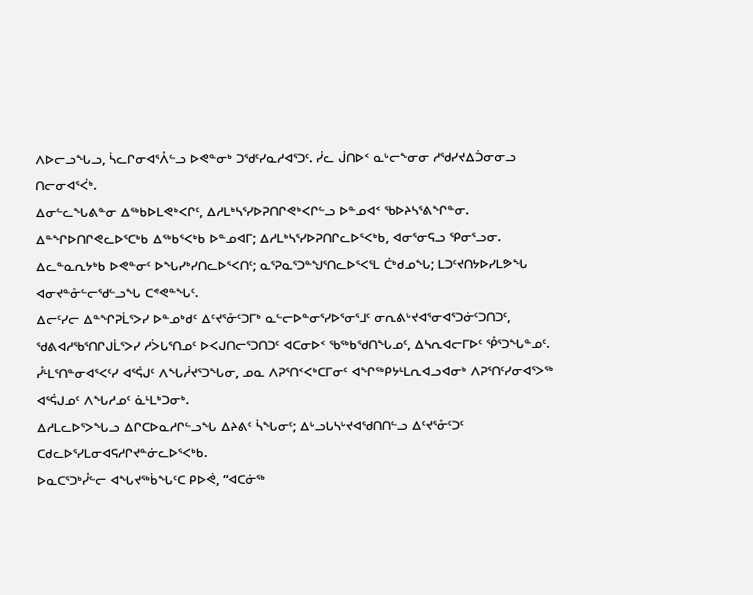ᐱᐅᓕᓗᖓᓗ, ᓵᓚᒋᓂᐊᕐᐰᓪᓗ ᐅᕙᓐᓂᒃ ᑐᖁᑦᓯᓇᓱᐊᕐᑐᑦ. ᓰᓚ ᒎᑎᐅᑉ ᓇᒡᓕᖕᓂᓂ ᓱᖁᓯᔪᐃᑑᓂᓂᓗ ᑎᓕᓂᐊᕐᐹᒃ.
ᐃᓂᓪᓚᖓᕕᓐᓂ ᐃᖅᑲᐅᒪᕙᒃᐸᒋᑦ, ᐃᓱᒪᒃᓴᕐᓯᐅᕈᑎᒋᕙᒃᐸᒋᓪᓗ ᐅᓐᓄᐊᑉ ᖃᐅᔨᓴᕐᕕᖏᓐᓂ.
ᐃᓐᖏᐅᑎᒋᕙᓚᐅᕐᑕᒃᑲ ᐃᖅᑲᕐᐸᒃᑲ ᐅᓐᓄᐊᒥ; ᐃᓱᒪᒃᓴᕐᓯᐅᕈᑎᒋᓚᐅᕐᐸᒃᑲ, ᐊᓂᕐᓂᕋᓗ ᕿᓂᕐᓗᓂ.
ᐃᓚᓐᓇᕆᔭᒃᑲ ᐅᕙᓐᓂᑦ ᐅᖓᓯᒃᓯᑎᓚᐅᕐᐸᑎᑦ; ᓇᕐᕈᓇᕐᑐᓐᖑᕐᑎᓚᐅᕐᐸᕐᒪ ᑖᒃᑯᓄᖓ; ᒪᑐᑦᔪᑎᔭᐅᓯᒪᕗᖓ ᐊᓂᔪᓐᓁᓪᓕᖁᓪᓗᖓ ᑕᕝᕙᓐᖓᑦ.
ᐃᓕᑦᓯᓕ ᐃᓐᖏᕈᒫᕐᐳᓯ ᐅᓐᓄᒃᑯᑦ ᐃᑦᔪᕐᓁᑦᑐᒥᒃ ᓇᓪᓕᐅᓐᓂᕐᓯᐅᕐᓂᕐᒧᑦ ᓂᕆᕕᒡᔪᐊᕐᓂᐊᕐᑐᓃᑦᑐᑎᑐᑦ, ᖁᕕᐊᓱᖃᕐᑎᒋᒍᒫᕐᐳᓯ ᓱᐴᒐᕐᑎᓄᑦ ᐅᐸᒍᑎᓕᕐᑐᑎᑐᑦ ᐊᑕᓂᐅᑉ ᖃᖅᑲᖁᑎᖓᓄᑦ, ᐃᓴᕆᐊᓕᒥᐅᑦ ᕾᕐᑐᖓᓐᓄᑦ.
ᓮᒻᒪᕐᑎᓐᓂᐊᕐᐸᑦᓯ ᐊᕐᕌᒍᑦ ᐱᖓᓲᔪᕐᑐᖓᓂ, ᓄᓇ ᐱᕈᕐᑎᑉᐸᒃᑕᒥᓂᑦ ᐊᖏᖅᑭᔭᒻᒪᕆᐊᓗᐊᓂᒃ ᐱᕈᕐᑎᑦᓯᓂᐊᕐᐳᖅ ᐊᕐᕌᒍᓄᑦ ᐱᖓᓱᓄᑦ ᓈᒻᒪᒃᑐᓂᒃ.
ᐃᓱᒪᓚᐅᕐᐳᖓᓗ ᐃᒋᑕᐅᓇᓱᒋᓪᓗᖓ ᐃᔨᕕᑦ ᓵᖓᓂᑦ; ᐃᒡᓗᒐᓴᒡᔪᐊᖁᑎᑎᓪᓗ ᐃᑦᔪᕐᓁᑦᑐᑦ ᑕᑯᓚᐅᕐᓯᒪᓂᐊᕋᓱᒋᔪᓐᓃᓚᐅᕐᐸᒃᑲ.
ᐅᓇᑕᕐᑐᒃᓮᓪᓕ ᐊᖓᔪᖅᑳᖓᑦᑕ ᑭᐅᕚ, “ᐊᑕᓃᖅ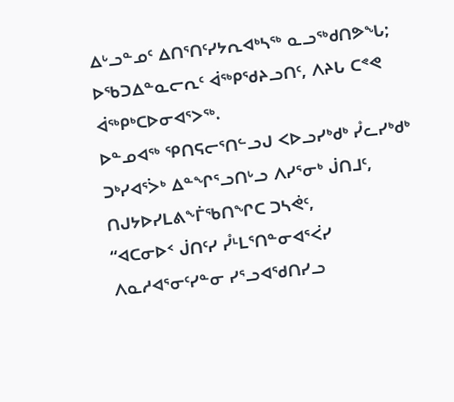ᐃᒡᓗᓐᓄᑦ ᐃᑎᕐᑎᑦᓯᔭᕆᐊᒃᓴᖅ ᓇᓗᖅᑯᑎᕗᖓ; ᐅᖃᑐᐃᓐᓇᓕᕆᑦ ᐋᖅᑭᖁᔨᓗᑎᑦ, ᐱᔨᒐ ᑕᕝᕙ ᐋᖅᑭᒃᑕᐅᓂᐊᕐᐳᖅ.
ᐅᓐᓄᐊᖅ ᕿᑎᕋᓕᕐᑎᓪᓗᒍ ᐸᐅᓗᓯᒃᑯᒃ ᓮᓚᓯᒃᑯᒃ ᑐᒃᓯᐊᕐᐴᒃ ᐃᓐᖏᕐᓗᑎᒡᓗ ᐱᓯᕐᓂᒃ ᒎᑎᒧᑦ, ᑎᒍᔭᐅᓯᒪᕕᖕᒦᖃᑎᖏᑕ ᑐᓴᕚᑦ,
“ᐊᑕᓂᐅᑉ ᒎᑎᑦᓯ ᓮᒻᒪᕐᑎᓐᓂᐊᕐᐹᓯ ᐱᓇᓱᐊᕐᓂᑦᓯᓐᓂ ᓯᕐᓗᐊᖁᑎᓯᓗ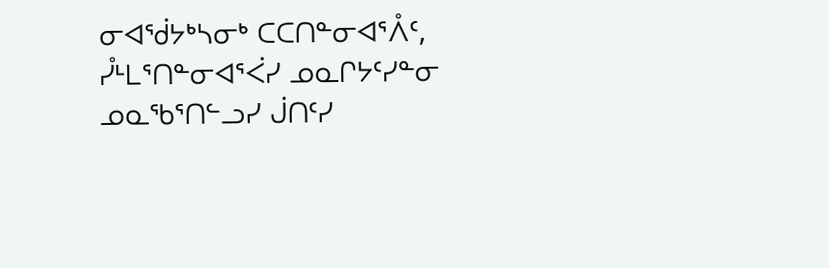ᓂᐊᖂᔭᒃᓴᓂᒃ ᑕᑕᑎᓐᓂᐊᕐᐰᑦ, ᓮᒻᒪᕐᑎᓐᓂᐊᕐᐹᓯ ᓄᓇᒋᔭᑦᓯᓐᓂ ᓄᓇᖃᕐᑎᓪᓗᓯ ᒎᑎᑦᓯ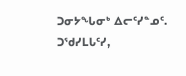ᑐᓂᔭᖓᓂᒃ ᐃᓕᑦᓯᓐᓄᑦ.
ᑐᖁᓯᒪᒐᑦᓯ,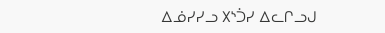ᐃᓅᓯᓯᓗ ᙭ᔅᑑᓯ ᐃᓚᒋᓗᒍ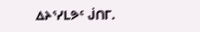ᐃᔨᕐᓯᒪᕗᑦ ᒎᑎᒥ.